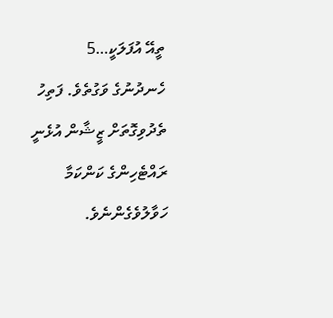ތީއޭ އުފަލަކީ…5
ހެނދުނުގެ ވަގުތެވެ. ފަތިހު ތެދުވިގޮތަށް ޒީޝާން އުޅެނީ ރައްޓެހިންގެ ކަންކަމާ ހަވާލުވެގެންނެވެ.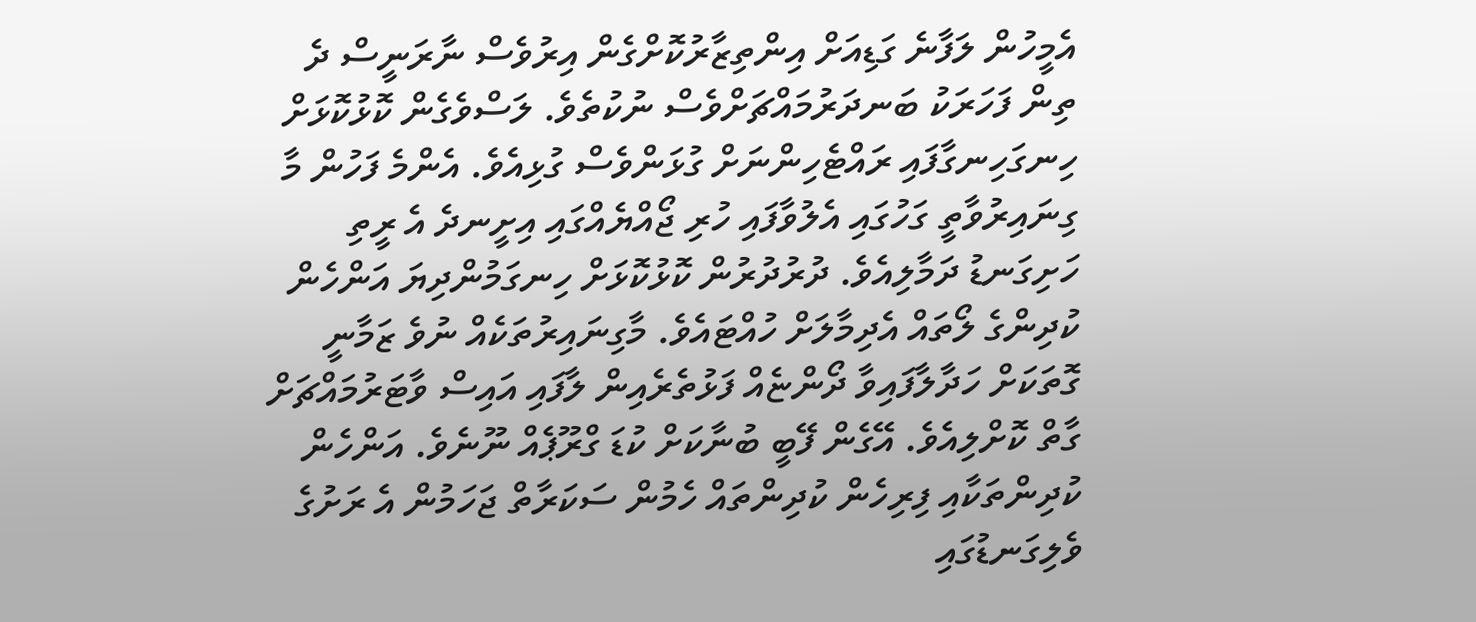އެމީހުން ލަފާނެ ގަޑިއަށް އިންތިޒާރުކޮށްގެން އިރުވެސް ނާރަނީސް ދެ ތިން ފަހަރަކު ބަނދަރުމައްޗަށްވެސް ނުކުތެވެ. ލަސްވެގެން ކޮޅުކޮޅަށް ހިނގަހިނގާފައި ރައްޓެހިންނަށް ގުޅަންވެސް ގުޅިއެވެ. އެންމެ ފަހުން މާ ގިނައިރުވާތީ ގަހުގައި އެލުވާފައި ހުރި ޖޯއްޔެއްގައި އިށީނދެ އެ ރީތި ހަށިގަނޑު ދަމާލިއެވެ. ދުރުދުރުން ކޮޅުކޮޅަށް ހިނގަމުންދިޔަ އަންހެން ކުދިންގެ ލޯތައް އެދިމާލަށް ހުއްޓައެވެ. މާގިނައިރުތަކެއް ނުވެ ޒަމާނީ ގޮތަކަށް ހަދާލާފައިވާ ދޯންޏެއް ފަޅުތެރެއިން ލާފައި އައިސް ވާޓަރުމައްޗަށް ގާތް ކޮށްލިއެވެ. އޭގެން ފޭބީ ބުނާކަށް ކުޑަ ގްރޫޕެއް ނޫނެވެ. އަންހެން ކުދިންތަކާއި ފިރިހެން ކުދިންތައް ހެމުން ސަކަރާތް ޖަހަމުން އެ ރަށުގެ ވެލިގަނޑުގައި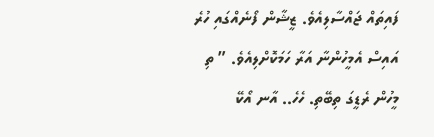ފައިތައް ޖައްސާލިއެވެ. ޒީޝާން ފޯނެއްގައި ހުރެ އައިސް އެމީހުންނާ އަރާ ހަމަކޮށްލިއެވެ. ” ތި މީހުން ރެޑީގަ ތިބޭތި. ހެހެ.. އާނ އޯކޭ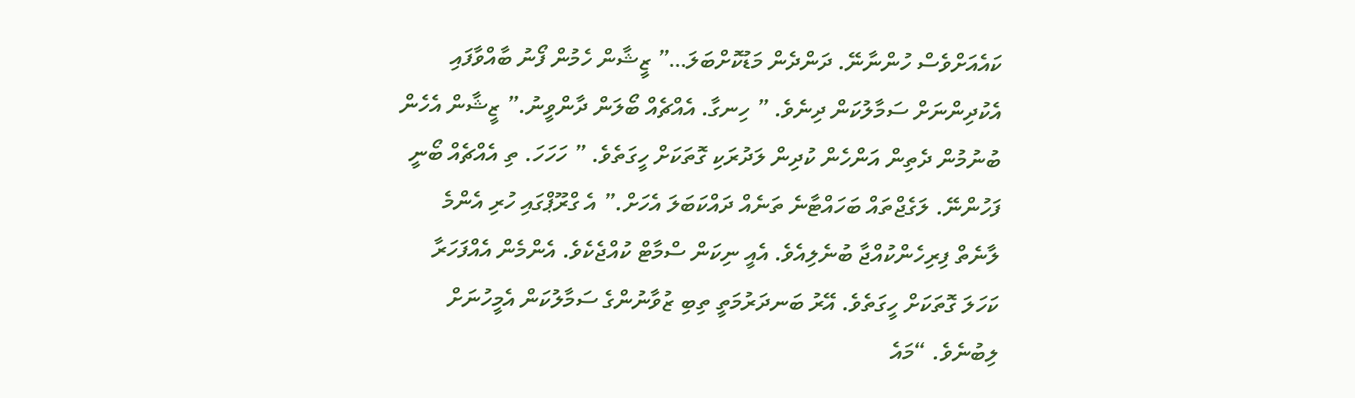ކައެއަށްވެސް ހުންނާނޭ. ދަންދެން މަޑުކޮށްބަލަ…” ޒީޝާން ހެމުން ފޯނު ބާއްވާފައި އެކުދިންނަށް ސަމާލުކަން ދިނެވެ. ” ހިނގާ. އެއްޗެއް ބޯލަން ދާންވީނު.” ޒީޝާން އެހެން ބުނުމުން ދެތިން އަންހެން ކުދިން ލަދުރަކި ގޮތަކަށް ހީގަތެވެ. ” ހަހަހަ. ތި އެއްޗެއް ބޯނީ ފަހުންނޭ. ލަގެޖްތައް ބަހައްޓާނެ ތަނެއް ދައްކަބަލަ އެހަށް.” އެ ގްރޫޕްގައި ހުރި އެންމެ ލާނެތް ފިރިހެންކުއްޖާ ބުނެލިއެވެ. އެއީ ނިކަން ސްމާޓް ކުއްޖެކެވެ. އެންމެން އެއްފަހަރާ ކަހަލަ ގޮތަކަށް ހީގަތެވެ. އޭރު ބަނދަރުމަތީ ތިބި ޒުވާނުންގެ ސަމާލުކަން އެމީހުނަށް ލިބުނެވެ. “މައެ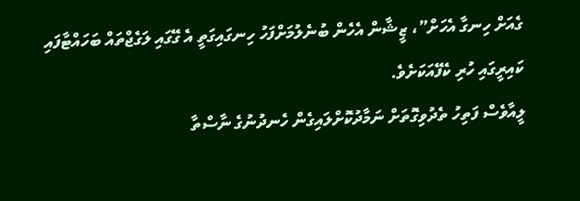ގެއަށް ހިނގާ އެހަށް”، ޒީޝާން އެހެން ބުނެލުމަށްފަހު ހިނގައިގަތީ އެ ގޭގައި ލަގެޖްތައް ބަހައްޓާފައި ކައިރީގައި ހުރި ކެފޭއަކަށެވެ.
ލީއާވެސް ފަތިހު ތެދުވިގޮތަށް ނަމާދުކޮށްލައިގެން ހެނދުނުގެ ނާސްތާ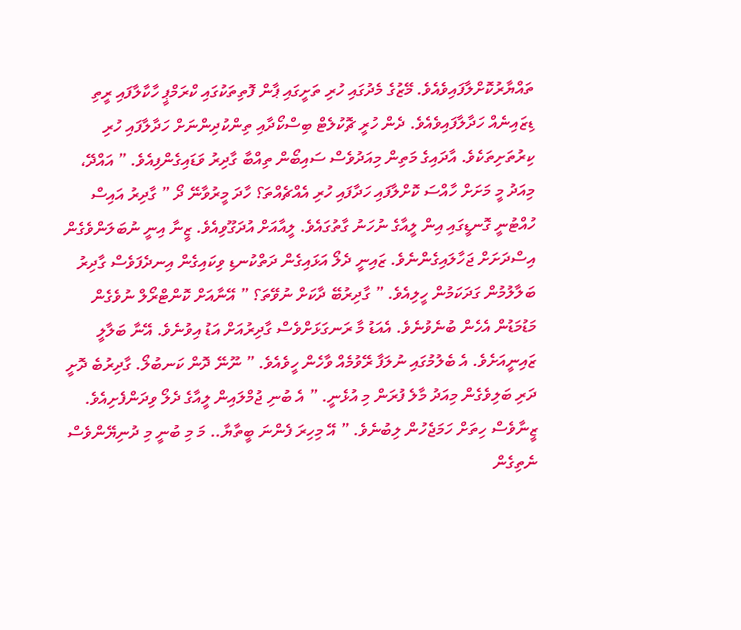ތައްޔާރުކޮށްލާފައިވެއެވެ. މޭޒުގެ މެދުގައި ހުރި ތަށީގައި ޕާން ފޮތިތަކުގައި ކްރަމްޕީ ހާކާލާފައި ރީތި ޑިޒައިނެއް ހަދާލާފައިވެއެވެ. ދެން ހުރީ ޗޮކުލެޓް ބިސްކޯދާއި ތިންކުދިންނަށް ހަދާލާފައި ހުރި ކިރުތަށިތަކެވެ. އާދައިގެ މަތިން މިއަދުވެސް ސައިބޯން ތިއްބާ ގާދިރު ވަޑައިގެންފިއެވެ. ” އައްދޭ، މިއަދު މީ މަށަށް ހާއްސަ ކޮށްލާފައި ހަދާފައި ހުރި އެއްޗެއްތަ؟ ހާދަ މީރުވާނޭ ދޯ ” ގާދިރު އައިސް ހުއްޓުނީ ގޮނޑީގައި އިން ލީއާގެ ނުހަނު ގާތުގައެވެ. ލީއާއަށް އުދަގޫވިއެވެ. ޒީނާ އިނީ ނުބަލަންވެގެން އިސްދަށަށް ޖަހާލައިގެންނެވެ. ޒައިނީ ދެލޯ އަޅައިގެން ދަތްކުނޑި ވިކައިގެން އިނދެފަވެސް ގާދިރު ބަލާލުމުން ގަދަކަމުން ހީލިއެވެ. ” ގާދިރުބޭ ދާކަށް ނުވޭތަ؟ ” އޭނާއަށް ކޮންޓްރޯލް ނުވެގެން މަޑުމަޑުން އެހެން ބުނެވުނެވެ. އެއަޑު މާ ރަނގަޅަށްވެސް ގާދިރުއަށް އަޑު އިވުނެވެ. އޭނާ ބަލާލީ ޒައިނީއަށެވެ. އެ ބެލުމުގައި ނުލަފާ ރޭވުމެއް ވާހެން ހީވެއެވެ. ” ނޫނޭ ދޮން ކަނބުލޯ. ގާދިރުބެ ދޮށީ ދަރި ބަލިވެގެން މިއަދު މާލެ ފުރަން މި އުޅެނީ. ” އެ ބުނި ޖުމްލައިން ލީއާގެ ދެލޯ ވިދަންފެށިއެވެ. ޒީނާވެސް ހިތަށް ހަމަޖެހުން ލިބުނެވެ. ” އޭ މިހިރަ ފެންނަ ބީތާޔާ.. މަ މި ބުނީ މި ދުނިޔޭންވެސް ނެތިގެން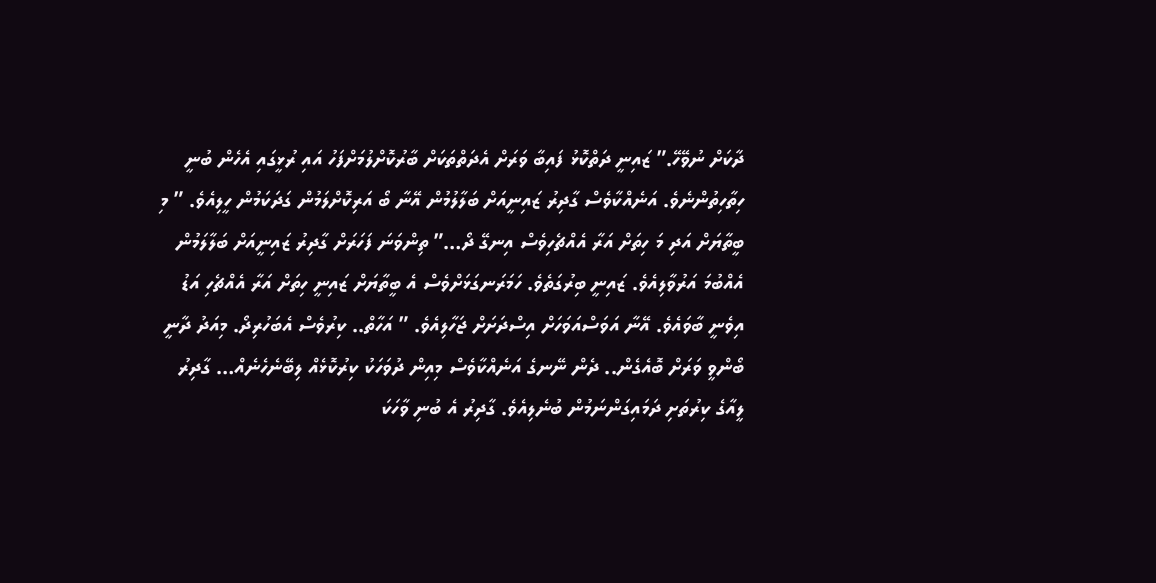ދާކަށް ނުވޭހޭ.” ޒައިނީ ދަތްކޮޅު ފައިބާ ވަރަށް އެދަތްތަކަށް ބާރުކޮށްލުމަށްފަހު އައި ރުޅީގައި އެހެން ބުނީ ހިތާހިތުންނެވެ. އަނެއްކާވެސް ގާދިރު ޒައިނީއަށް ބަލާލުމުން އޭނާ ބޯ އަރިކޮށްލަމުން ގަދަކަމުން ހީލިއެވެ. ” މި ބީތާޔަށް އަދި މަ ހިތަށް އަރާ އެއްޗެހިވެސް އިނގޭ ދޯ…” ތިންވަނަ ފަހަރަށް ގާދިރު ޒައިނީއަށް ބަލާލަމުން އެއްބުމަ އަރުވާލިއެވެ. ޒައިނީ ބިރުގަތެވެ. ހަމަރަނގަޅަށްވެސް އެ ބީތާޔަށް ޒައިނީ ހިތަށް އަރާ އެއްޗެހި އަޑު އިވެނީ ބާވައެވެ. އޭނާ އަވަސްއަވަހަށް އިސްދަށަށް ޖަހާލިއެވެ. ” އަހާތް.. ކިރުވެސް އެބަހުރިދޯ. މިއަދު ދާނީ ބޯންވީ ވަރަށް ބޮއެގެން.. ދެން ނޭނގެ އަނެއްކާވެސް މިއިން ދުވަހަކު ކިރުކޮޅެއް ލިބޭނެހެނެއް… ގާދިރު ލީއާގެ ކިރުތަށި ދަމައިގަންނަމުން ބުނެލިއެވެ. ގާދިރު އެ ބުނި ވާހަކަ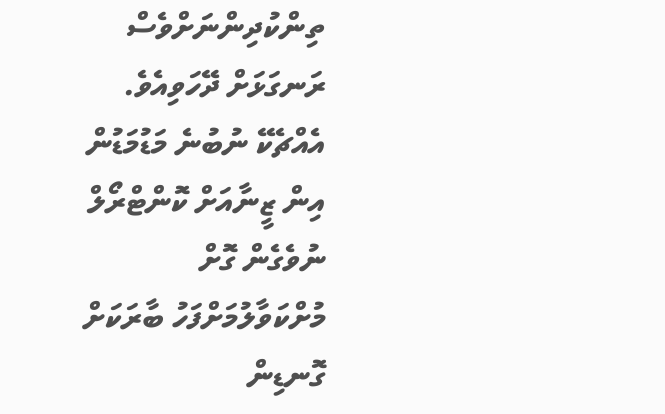ތިންކުދިންނަށްވެސް ރަނގަޅަށް ދޭހަވިއެވެ. އެއްޗެކޭ ނުބުނެ މަޑުމަޑުން އިން ޒީނާއަށް ކޮންޓްރޯލް ނުވެގެން ގޮށް މުށްކަވާލުމަށްފަހު ބާރަކަށް ގޮނޑިން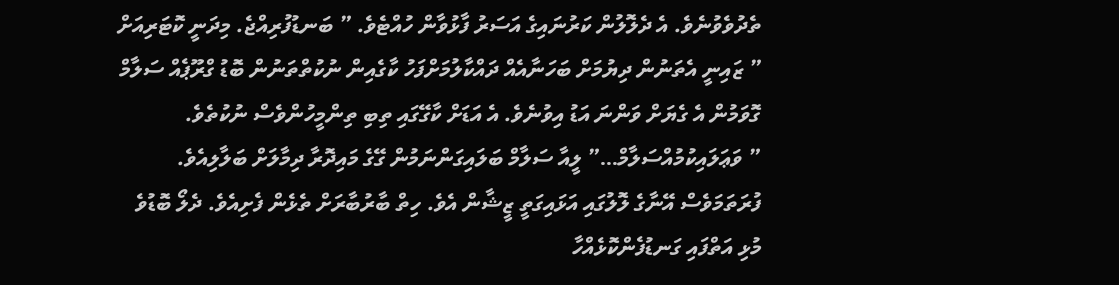ތެދުވެވުނެވެ. އެ ދެލޮލުން ކަރުނައިގެ އަސަރު ފާޅުވާން ހުއްޓެވެ. ” ބަނޑުފުރިއްޖެ. މިދަނީ ކޮޓަރިއަށް ” ޒައިނީ އެތަނުން ދިޔުމަށް ބަހަނާއެއް ދައްކާލުމަށްފަހު ކާގެއިން ނުކުތްތަނުން ބޮޑު ގްރޫޕެއް ސަލާމް ގޮވަމުން އެ ގެޔަށް ވަންނަ އަޑު އިވުނެވެ. އެ އަޑަށް ކާގޭގައި ތިބި ތިންމީހުންވެސް ނުކުތެވެ.
” ވަޢަލައިކުމުއްސަލާމް…” ލީއާ ސަލާމް ބަލައިގަންނަމުން ގޭގެ މައިދޮރާ ދިމާލަށް ބަލާލިއެވެ. ފުރަތަމަވެސް އޭނާގެ ލޮލުގައި އަޅައިގަތީ ޒީޝާން އެވެ. ހިތް ބާރުބާރަށް ތެޅެން ފެށިއެވެ. ދެލޯ ބޮޑުވެ މުޅި އަތްފައި ގަނޑުފެންކޮޅެއްހާ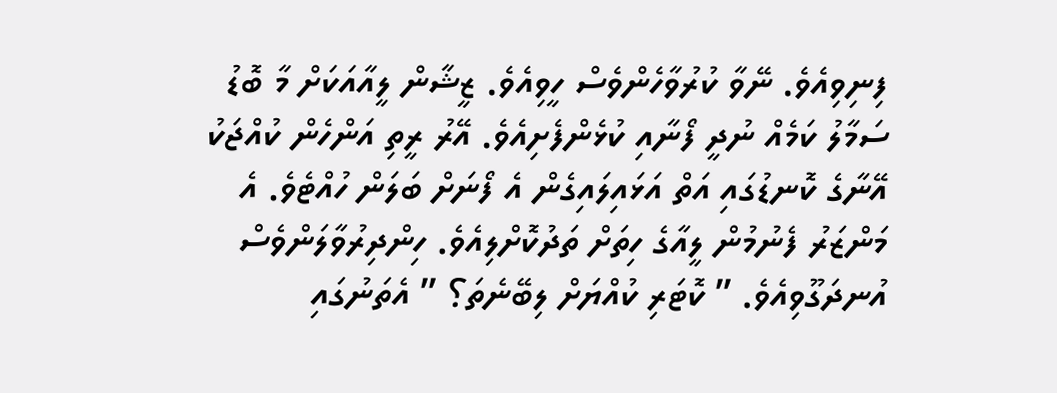ފިނިވިއެވެ. ނޭވާ ކުރުވާހެންވެސް ހީވިއެވެ. ޒީޝާން ލީއާއަކަށް މާ ބޮޑު ސަމާލު ކަމެއް ނުދީ ފޯނާއި ކުޅެންފެށިއެވެ. އޭރު ރީތި އަންހެން ކުއްޖަކު އޭނާގެ ކޮނޑުގައި އަތް އަޅައިލައިގެން އެ ފޯނަށް ބަލަން ހުއްޓެވެ. އެ މަންޒަރު ފެނުމުން ލީއާގެ ހިތަށް ތަދުކޮށްލިއެވެ. ހިންދިރުވާލަންވެސް އުނދަގޫވިއެވެ. ” ކޮޓަރި ކުއްޔަށް ލިބޭނެތަ؟ ” އެތަނުގައި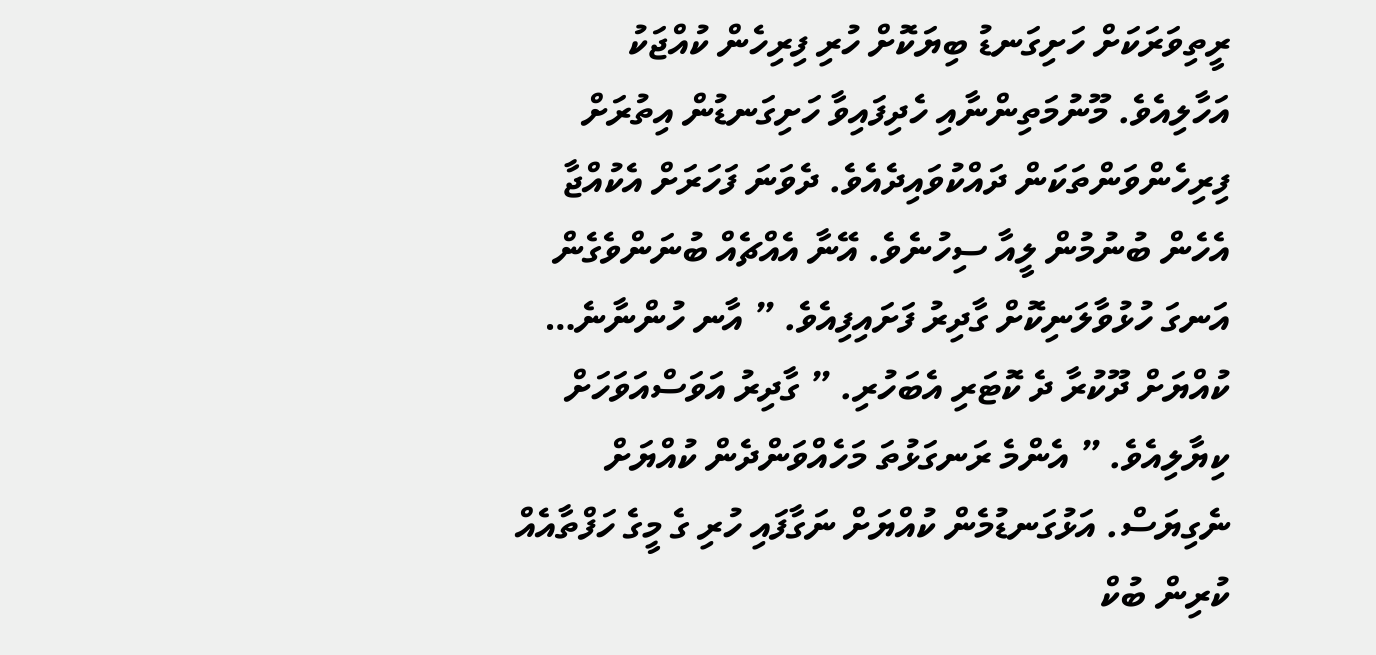ރީތިވަރަކަށް ހަށިގަނޑު ބިޔަކޮށް ހުރި ފިރިހެން ކުއްޖަކު އަހާލިއެވެ. މޫނުމަތިންނާއި ހެދިފައިވާ ހަށިގަނޑުން އިތުރަށް ފިރިހެންވަންތަކަން ދައްކުވައިދެއެވެ. ދެވަނަ ފަހަރަށް އެކުއްޖާ އެހެން ބުނުމުން ލީއާ ސިހުނެވެ. އޭނާ އެއްޗެއް ބުނަންވެގެން އަނގަ ހުޅުވާލަނިކޮށް ގާދިރު ފަށައިފިއެވެ. ” އާނ ހުންނާނެ… ކުއްޔަށް ދޫކުރާ ދެ ކޮޓަރި އެބަހުރި. ” ގާދިރު އަވަސްއަވަހަށް ކިޔާލިއެވެ. ” އެންމެ ރަނގަޅުތަ މަހެއްވަންދެން ކުއްޔަށް ނެގިޔަސް. އަޅުގަނޑުމެން ކުއްޔަށް ނަގާފައި ހުރި ގެ މީގެ ހަފްތާއެއް ކުރިން ބުކް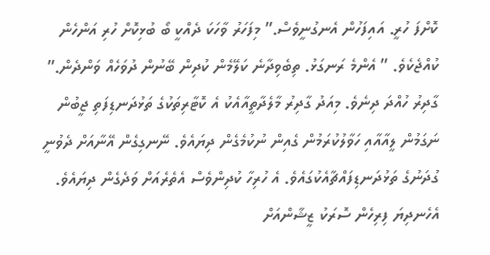ކޮށްފަ ހުރީ. އައިފަހުން އެނގުނީވެސް.” މިފަހަރު ވާހަކަ ދެއްކީ ބޯ ބުޅިކޮށް ހުރި އަންހެން ކުއްޖެކެވެ. ” އެންމެ ރަނގަޅު. ތިބެވިދާނެ ކަލޭމެން ކުދިން ބޭނުން ދުވަހެއް ވަންދެން.” ގާދިރު ހުއްދަ ދިނެވެ. މިއަދު ގާދިރު މާލެދާތީއާއެކު އެ ކޮޓާރިތަކުގެ ތަޅުދަނޑިފަތި ޖީބުން ނަގަމުން ލީއާއާއި ހަވާލުކުރަމުން ގެއިން ނުކުމެގެން ދިޔައެވެ. ނޭނގިގެން އޭނާއަށް ދެވުނީ ގުދަނުގެ ތަޅުދަނޑިފައްޗާއެކުގައެވެ. އެ ހުރިހާ ކުދިންވެސް އެތެރެއަށް ވަދެގެން ދިޔައެވެ. އެހެނދިޔަ ފިރިހެން ސޮރަކު ޒީޝާންއަށް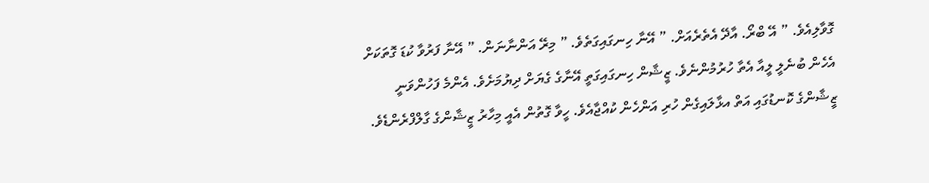ގޮވާލިއެވެ. ” އޭ ބްރޯ. އާދޭ އެތެރެއަށް. ” އޭނާ ހިނގައިގަތެވެ. ” މިރޭ އަންނާނަން. ” އޭނާ ފަރުވާ ކުޑަ ގޮތަކަށް އެހެން ބުނެލީ ލީއާ އެތާ ހުރުމުންނެވެ. ޒީޝާން ހިނގައިގަތީ އޭނާގެ ގެޔަށް ދިޔުމަށެވެ. އެންމެ ފަހުންވަނީ ޒީޝާންގެ ކޮނޑުގައި އަތް އޅާލައިގެން ހުރި އަންހެން ކުއްޖާއެވެ. ހީވާ ގޮތުން އެއީ މިހާރު ޒީޝާންގެ ގާލްފްރެންޑެވެ.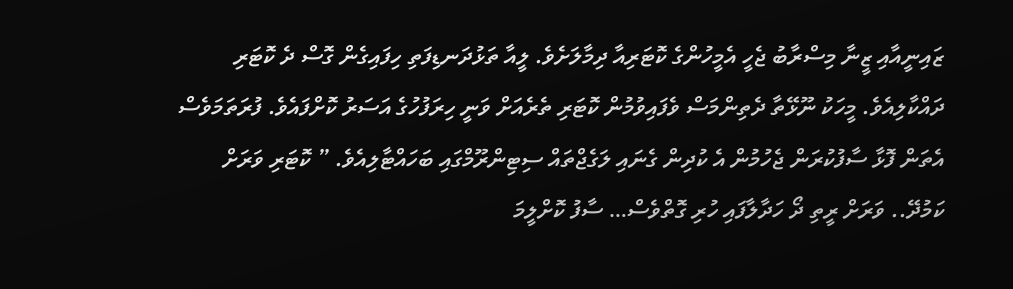ޒައިނީއާއި ޒީނާ މިސްރާބު ޖެހީ އެމީހުންގެ ކޮޓަރިއާ ދިމާލަށެވެ. ލީއާ ތަޅުދަނޑިފަތި ހިފައިގެން ގޮސް ދެ ކޮޓަރި ދައްކާލިއެވެ. މީހަކު ނޫޅޭތާ ދެތިންމަސް ވެފައިވުމުން ކޮޓަރި ތެރެއަށް ވަނީ ހިރަފުހުގެ އަސަރު ކޮށްފައެވެ. ފުރަތަމަވެސް އެތަން ފޮޅާ ސާފުކުރަން ޖެހުމުން އެ ކުދިން ގެނައި ލަގެޖްތައް ސިޓިންރޫމްގައި ބަހައްޓާލިއެވެ. ” ކޮޓަރި ވަރަށް ކަމުދޭ.. ވަރަށް ރީތި ދޯ ހަދާލާފައި ހުރި ގޮތްވެސް… ސާފު ކޮށްލީމަ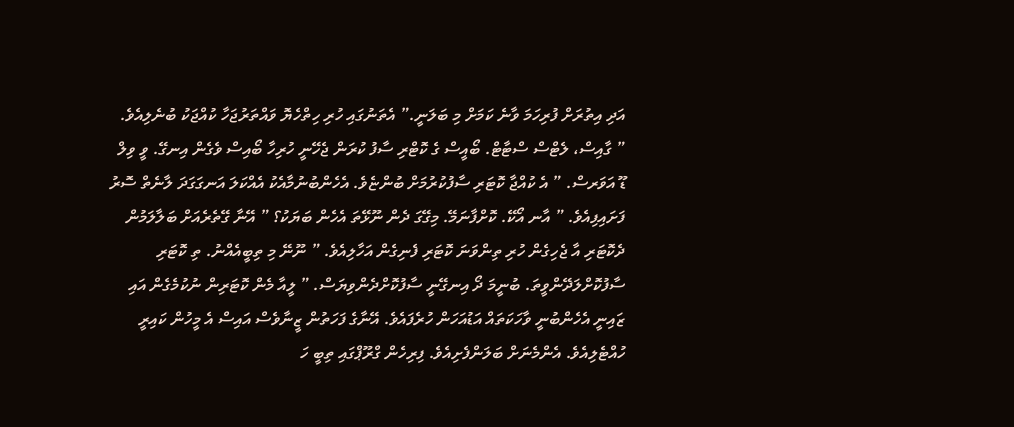އަދި އިތުރަށް ފުރިހަމަ ވާނެ ކަމަށް މި ބަލަނީ.” އެތަނުގައި ހުރި ހިތްހެޔޮ ވައްތަރުޖަހާ ކުއްޖަކު ބުނެލިއެވެ. ” ގާއިސް، ލެޓްސް ސްޓާޓް. ބޯއީސް ގެ ކޮޓްރި ސާފު ކުރަން ޖެހޭނީ ހުރިހާ ބޯއިސް ވެގެން އިނގޭ. ވީ ވިލް ޑޫ އަވަރސް. ” އެ ކުއްޖާ ކޮޓަރި ސާފުކުރުމަށް ބުންޏެވެ. އެހެންބުނުމާއެކު އެއްކަލަ އަނގަގަދަ ލާނެތް ސޮރު ފަށައިފިއެވެ. ” އާނ އޯކޭ. ކޮށްފާނަމޭ. މިގޭގަ ދެން ނޫޅޭތަ އެހެން ބަޔަކު؟ ” އޭނާ ގޭތެރެއަށް ބަލާލަމުން ދެކޮޓަރި އާ ޖެހިގެން ހުރި ތިންވަނަ ކޮޓަރި ފެނިގެން އަހާލިއެވެ. ” ނޫނޭ މި ތިބީއެއްނު. ތި ކޮޓަރި ސާފުކޮށްލަދޭންވީތަ. ބުނީމަ ދޯ އިނގޭނީ ސާފުކޮށްދެންވިޔަސް. ” ލީއާ މެން ކޮޓަރިން ނުކުމެގެން އައި ޒައިނީ އެހެންބުނީ ވާހަކަތައް އަޑުއަހަން ހުރެފައެވެ. އޭނާގެ ފަހަތުން ޒީނާވެސް އައިސް އެ މީހުން ކައިރީ ހުއްޓެލިއެވެ. އެންމެނަށް ބަލަންފެށިއެވެ. ފިރިހެން ގްރޫޕްގައި ތިބީ ހަ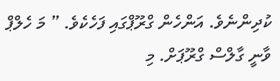ކުދިންނެވެ. އަންހެން ގްރޫޕްގައި ފަހެކެވެ. ” މަ ހެލްޕް ވާނީ ގާލްސް ގްރޫޕަށް. މި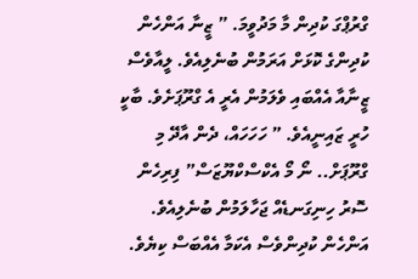ގްރުޕްގަ ކުދިން މާ މަދުވީމަ. ” ޒީނާ އަންހެން ކުދިންގެ ކޮޅަށް އަރަމުން ބުނެލިއެވެ. ލީއާވެސް ޒީނާއާ އެއްބައި ވެލަމުން އެރީ އެ ގްރޫޕަށެވެ. ބާކީ ހުރީ ޒައިނީއެވެ. ” ހަހަހައް، ދެން އާދޭ މި ގްރޫޕަށް.. ނޯ މޯ އެކްސްކްޔޫޒަސް” ފިރިހެން ސޮރު ހިނިގަނޑެއް ޖަހާލަމުން ބުނެލިއެވެ. އަންހެން ކުދިންވެސް އެކަމާ އެއްބަސް ކިޔެވެ.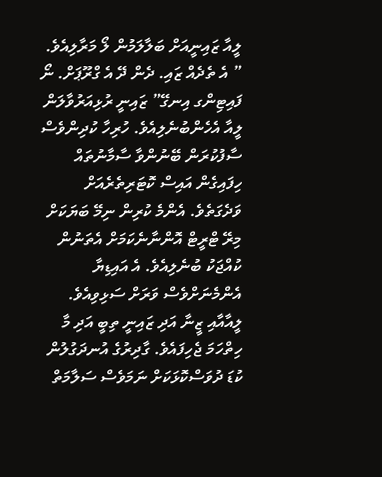ލީއާ ޒައިނީއަށް ބަލާލަމުން ލޯ މަރާލިއެވެ. ” އެ ތެދެއް ޒައި. ދެން ދޭ އެ ގްރޫޕަށް. ނޯ ފައިޓިންގ އިނގޭ” ޒައިނީ ރުޅިއަރުވާލަން ލީއާ އެހެންބުނެލިއެވެ. ހުރިހާ ކުދިންވެސް ސާފުކުރަން ބޭނުންވާ ސާމާނުތައް ހިފައިގެން އައިސް ކޮޓަރިތެރެއަށް ވަދެގަތެވެ. އެންމެ ކުރިން ނިމޭ ބަޔަކަށް މިރޭ ޓްރީޓް އޮންނާނެކަމަށް އެތަނުން ކުއްޖަކު ބުނެލިއެވެ. އެ އައިޑިޔާ އެންމެނަށްވެސް ވަރަށް ސަޅިވިއެވެ. ލީއާއާއި ޒީނާ އަދި ޒައިނީ ތިބީ އަދި މާ ހިތްހަމަ ޖެހިފައެވެ. ގާދިރުގެ އުނދަގުލުން ކުޑަ ދުވަސްކޮޅަކަށް ނަމަވެސް ސަލާމަތް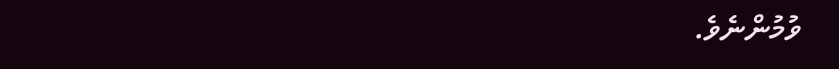ވުމުންނެވެ.